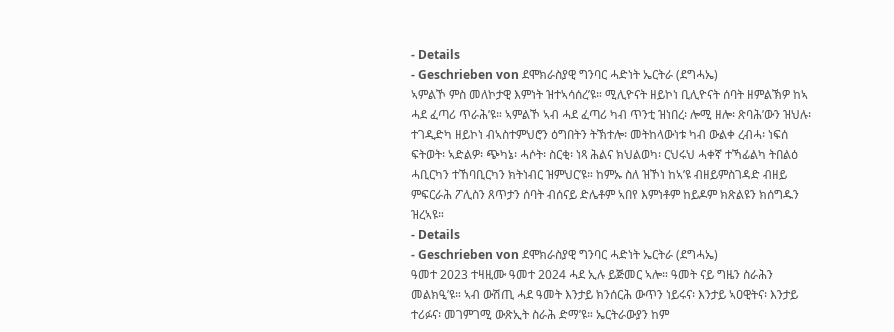- Details
- Geschrieben von ደሞክራስያዊ ግንባር ሓድነት ኤርትራ (ደግሓኤ)
ኣምልኾ ምስ መለኮታዊ እምነት ዝተኣሳሰረ’ዩ። ሚሊዮናት ዘይኮነ ቢሊዮናት ሰባት ዘምልኽዎ ከኣ ሓደ ፈጣሪ ጥራሕ’ዩ። ኣምልኾ ኣብ ሓደ ፈጣሪ ካብ ጥንቲ ዝነበረ፡ ሎሚ ዘሎ፡ ጽባሕ’ውን ዝህሉ፡ ተገዲድካ ዘይኮነ ብኣስተምህሮን ዕግበትን ትኽተሎ፡ መትከላውነቱ ካብ ውልቀ ረብሓ፡ ነፍሰ ፍትወት፡ ኣድልዎ፡ ጭካኔ፡ ሓሶት፡ ስርቂ፡ ነጻ ሕልና ክህልወካ፡ ርህሩህ ሓቀኛ ተኻፊልካ ትበልዕ ሓቢርካን ተኸባቢርካን ክትነብር ዝምህር’ዩ። ከምኡ ስለ ዝኾነ ከኣ’ዩ ብዘይምስገዳድ ብዘይ ምፍርራሕ ፖሊስን ጸጥታን ሰባት ብሰናይ ድሌቶም ኣበየ እምነቶም ከይዶም ክጽልዩን ክሰግዱን ዝረኣዩ።
- Details
- Geschrieben von ደሞክራስያዊ ግንባር ሓድነት ኤርትራ (ደግሓኤ)
ዓመተ 2023 ተዛዚሙ ዓመተ 2024 ሓደ ኢሉ ይጅመር ኣሎ። ዓመት ናይ ግዜን ስራሕን መልክዒ’ዩ። ኣብ ውሽጢ ሓደ ዓመት እንታይ ክንሰርሕ ውጥን ነይሩና፡ እንታይ ኣዐዊትና፡ እንታይ ተሪፉና፡ መገምገሚ ውጽኢት ስራሕ ድማ’ዩ። ኤርትራውያን ከም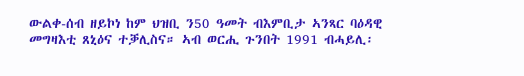ውልቀ-ሰብ ዘይኮነ ከም ህዝቢ ን50 ዓመት ብእምቢታ ኣንጻር ባዕዳዊ መግዛእቲ ጸኒዕና ተቓሊስና። ኣብ ወርሒ ጉንበት 1991 ብሓይሊ፡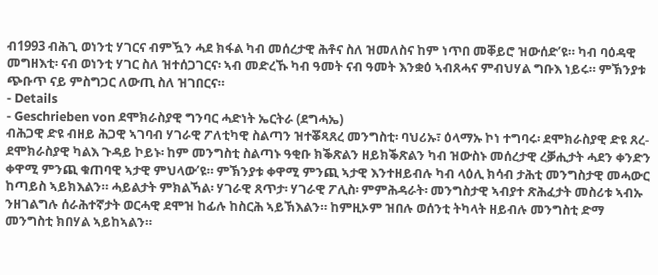ብ1993 ብሕጊ ወነንቲ ሃገርና ብምዃን ሓደ ክፋል ካብ መሰረታዊ ሕቶና ስለ ዝመለስና ከም ነጥበ መቐይሮ ዝውሰድ’ዩ። ካብ ባዕዳዊ መግዘእቲ፡ ናብ ወነንቲ ሃገር ስለ ዝተሰጋገርና፡ ኣብ መድረኹ ካብ ዓመት ናብ ዓመት እንቋዕ ኣብጸሓና ምብህሃል ግቡእ ነይሩ። ምኽንያቱ ጭቡጥ ናይ ምስግጋር ለውጢ ስለ ዝገበርና።
- Details
- Geschrieben von ደሞክራስያዊ ግንባር ሓድነት ኤርትራ (ደግሓኤ)
ብሕጋዊ ድዩ ብዘይ ሕጋዊ ኣገባብ ሃገራዊ ፖለቲካዊ ስልጣን ዝተቖጻጸረ መንግስቲ፡ ባህሪኡ፣ ዕላማኡ ኮነ ተግባሩ፡ ደሞክራስያዊ ድዩ ጸረ-ደሞክራስያዊ ካልእ ጉዳይ ኮይኑ፡ ከም መንግስቲ ስልጣኑ ዓቂቡ ክቕጽልን ዘይክቕጽልን ካብ ዝውስኑ መሰረታዊ ረቓሒታት ሓደን ቀንድን ቀዋሚ ምንጪ ቁጠባዊ ኣታዊ ምህላው’ዩ። ምኽንያቱ ቀዋሚ ምንጪ ኣታዊ እንተዘይብሉ ካብ ላዕሊ ክሳብ ታሕቲ መንግስታዊ መሓውር ከጣይስ ኣይክእልን። ሓይልታት ምክልኻል፡ ሃገራዊ ጸጥታ፡ ሃገራዊ ፖሊስ፡ ምምሕዳራት፡ መንግስታዊ ኣብያተ ጽሕፈታት መስሪቱ ኣብኡ ንዘገልግሉ ሰራሕተኛታት ወርሓዊ ደሞዝ ከፊሉ ከስርሕ ኣይኽእልን። ከምዚኦም ዝበሉ ወሰንቲ ትካላት ዘይብሉ መንግስቲ ድማ መንግስቲ ክበሃል ኣይከኣልን።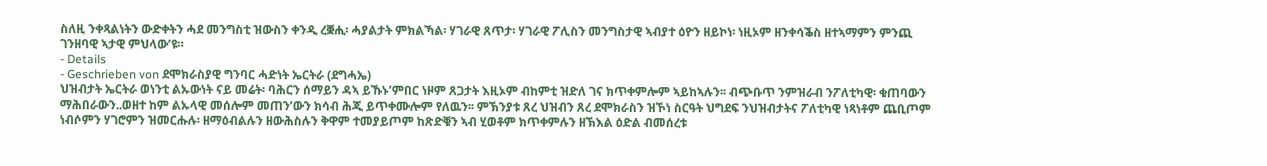ስለዚ ንቀጻልነትን ውድቀትን ሓደ መንግስቲ ዝውስን ቀንዲ ረቛሒ፡ ሓያልታት ምክልኻል፡ ሃገራዊ ጸጥታ፡ ሃገራዊ ፖሊስን መንግስታዊ ኣብያተ ዕዮን ዘይኮነ፡ ነዚኦም ዘንቀሳቕስ ዘተኣማምን ምንጪ ገንዘባዊ ኣታዊ ምህላው’ዩ።
- Details
- Geschrieben von ደሞክራስያዊ ግንባር ሓድነት ኤርትራ (ደግሓኤ)
ህዝብታት ኤርትራ ወነንቲ ልኡውነት ናይ መሬት፡ ባሕርን ሰማይን ዳኣ ይኹኑ’ምበር ነዞም ጸጋታት እዚኦም ብከምቲ ዝድለ ገና ክጥቀምሎም ኣይከኣሉን፡፡ ብጭቡጥ ንምዝራብ ንፖለቲካዊ፡ ቁጠባውን ማሕበራውን..ወዘተ ከም ልኡላዊ መሰሎም መጠን’ውን ክሳብ ሕጂ ይጥቀሙሎም የለዉን፡፡ ምኽንያቱ ጸረ ህዝብን ጸረ ደሞክራስን ዝኾነ ስርዓት ህግደፍ ንህዝብታትና ፖለቲካዊ ነጻነቶም ጨቢጦም ነብሶምን ሃገሮምን ዝመርሑሉ፡ ዘማዕብልሉን ዘውሕስሉን ቅዋም ተመያይጦም ከጽድቑን ኣብ ሂወቶም ክጥቀምሉን ዘኽእል ዕድል ብመሰረቱ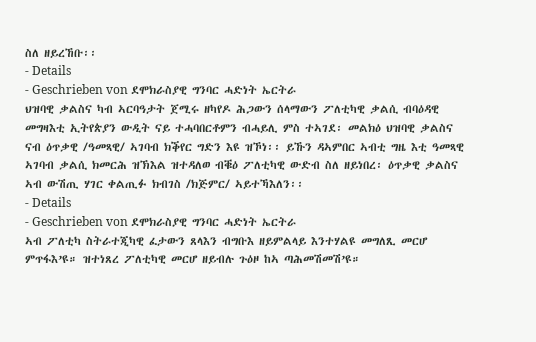ስለ ዘይረኸቡ፡፡
- Details
- Geschrieben von ደሞክራስያዊ ግንባር ሓድነት ኤርትራ
ህዝባዊ ቃልስና ካብ ኣርባዓታት ጀሚሩ ዘካየዶ ሕጋውን ሰላማውን ፖለቲካዊ ቃልሲ ብባዕዳዊ መግዛእቲ ኢትየጵያን ውዲት ናይ ተሓባበርቶምን ብሓይሊ ምስ ተኣገደ፡ መልክዕ ህዝባዊ ቃልስና ናብ ዕጥቃዊ /ዓመጻዊ/ ኣገባብ ክቕየር ግድን እዩ ዝኾነ፡፡ ይኹን ዳኣምበር ኣብቲ ግዜ እቲ ዓመጻዊ ኣገባብ ቃልሲ ክመርሕ ዝኽእል ዝተዳለወ ብቑዕ ፖለቲካዊ ውድብ ስለ ዘይነበረ፡ ዕጥቃዊ ቃልስና ኣብ ውሽጢ ሃገር ቀልጢፉ ክብገስ /ክጅምር/ ኣይተኻእለን፡፡
- Details
- Geschrieben von ደሞክራስያዊ ግንባር ሓድነት ኤርትራ
ኣብ ፖለቲካ ስትራተጂካዊ ፈታውን ጸላእን ብግቡእ ዘይምልላይ እንተሃልዩ መግለጺ መርሆ ምጥፋእ’ዩ። ዝተነጸረ ፖለቲካዊ መርሆ ዘይብሉ ጉዕዞ ከኣ ጣሕመሽመሽ’ዩ።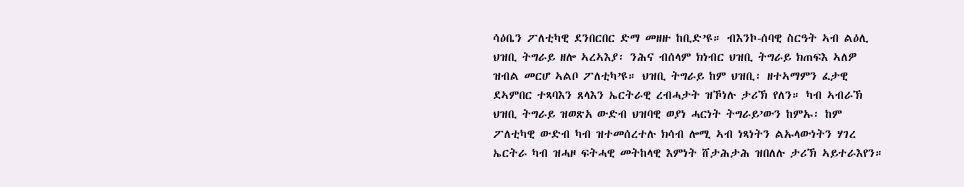ሳዕቤን ፖለቲካዊ ደንበርበር ድማ መዘዙ ከቢድ’ዩ። ብእንኮ-ሰባዊ ስርዓት ኣብ ልዕሊ ህዝቢ ትግራይ ዘሎ ኣረኣእያ፡ ንሕና ብሰላም ክነብር ህዝቢ ትግራይ ክጠፍእ ኣለዎ ዝብል መርሆ ኣልቦ ፖለቲካ’ዩ። ህዝቢ ትግራይ ከም ህዝቢ፡ ዘተኣማምን ፈታዊ ደኣምበር ተጻባእን ጸላእን ኤርትራዊ ረብሓታት ዝኾነሉ ታሪኽ የለን። ካብ ኣብራኽ ህዝቢ ትግራይ ዝወጽአ ውድብ ህዝባዊ ወያነ ሓርነት ትግራይ’ውን ከምኡ፡ ከም ፖለቲካዊ ውድብ ካብ ዝተመሰረተሉ ክሳብ ሎሚ ኣብ ነጻነትን ልኡላውነትን ሃገረ ኤርትራ ካብ ዝሓዞ ፍትሓዊ መትከላዊ እምነት ሸታሕታሕ ዝበለሉ ታሪኽ ኣይተራእየን።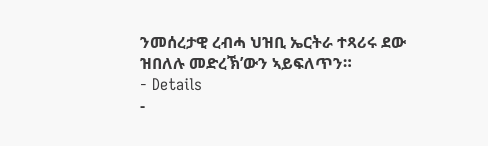ንመሰረታዊ ረብሓ ህዝቢ ኤርትራ ተጻሪሩ ደው ዝበለሉ መድረኽ’ውን ኣይፍለጥን።
- Details
-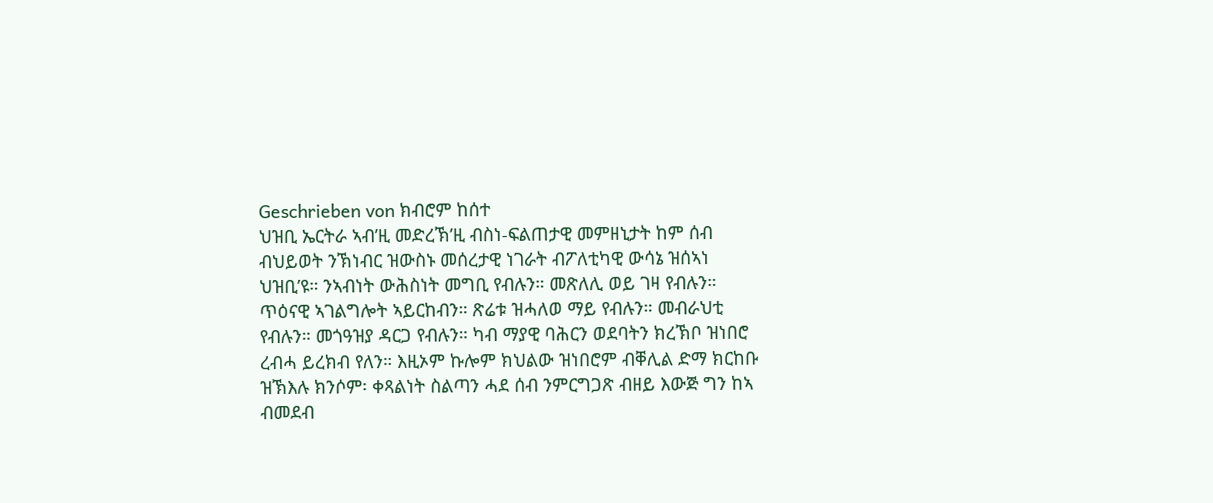Geschrieben von ክብሮም ከሰተ
ህዝቢ ኤርትራ ኣብ’ዚ መድረኽ’ዚ ብስነ-ፍልጠታዊ መምዘኒታት ከም ሰብ ብህይወት ንኽነብር ዝውስኑ መሰረታዊ ነገራት ብፖለቲካዊ ውሳኔ ዝሰኣነ ህዝቢ’ዩ። ንኣብነት ውሕስነት መግቢ የብሉን። መጽለሊ ወይ ገዛ የብሉን። ጥዕናዊ ኣገልግሎት ኣይርከብን። ጽሬቱ ዝሓለወ ማይ የብሉን። መብራህቲ የብሉን። መጎዓዝያ ዳርጋ የብሉን። ካብ ማያዊ ባሕርን ወደባትን ክረኽቦ ዝነበሮ ረብሓ ይረክብ የለን። እዚኦም ኩሎም ክህልው ዝነበሮም ብቐሊል ድማ ክርከቡ ዝኽእሉ ክንሶም፡ ቀጻልነት ስልጣን ሓደ ሰብ ንምርግጋጽ ብዘይ እውጅ ግን ከኣ ብመደብ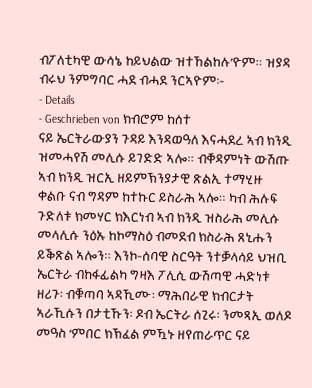ብፖለቲካዊ ውሳኔ ከይህልው ዝተኸልከሉ’ዮም። ዝያዳ ብሩህ ንምግባር ሓደ ብሓደ ንርኣዮም፡-
- Details
- Geschrieben von ክብሮም ከሰተ
ናይ ኤርትራውያን ጉዳይ እንዳወዓለ እናሓደረ ኣብ ክንዲ ዝመሓየሽ መሊሱ ይገድድ ኣሎ። ብቐዳምነት ውሽጡ ኣብ ክንዲ ዝርኢ ዘይምኽንያታዊ ጽልኢ ተማሂዙ ቀልቡ ናብ ግዳም ከተኩር ይስራሕ ኣሎ። ካብ ሕሉፍ ጉድለቱ ክመሃር ክእርነብ ኣብ ክንዲ ዝስራሕ መሊሱ መላሊሱ ንዕኡ ከኮማስዕ ብመደብ ክስራሕ ጸኒሑን ይቕጽል ኣሎን። እንኮ-ሰባዊ ስርዓት ንተቓላሳይ ህዝቢ ኤርትራ ብከፋፊልካ ግዛእ ፖሊሲ ውሽጣዊ ሓድነቱ ዘሪጉ፡ ብቑጣባ ኣዳኺሙ፡ ማሕበራዊ ክብርታት ኣራኺሱን በታቲኹን፡ ዶብ ኤርትራ ሰጊሩ፡ ንመጻኢ ወለዶ መዓስ ‘ምበር ክኽፈል ምዃኑ ዘየጠራጥር ናይ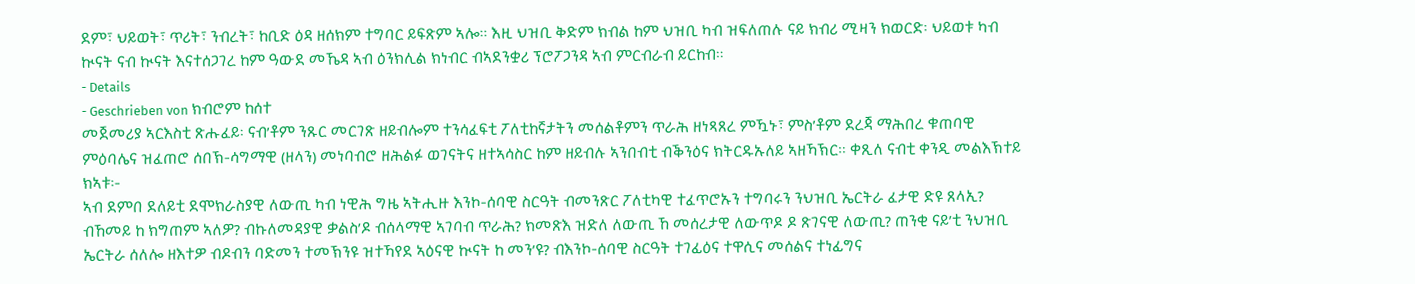ደም፣ ህይወት፣ ጥሪት፣ ንብረት፣ ከቢድ ዕዳ ዘሰክም ተግባር ይፍጽም ኣሎ። እዚ ህዝቢ ቅድም ክብል ከም ህዝቢ ካብ ዝፍለጠሉ ናይ ክብሪ ሚዛን ክወርድ፡ ህይወቱ ካብ ኲናት ናብ ኲናት እናተሰጋገረ ከም ዓውደ መኼዳ ኣብ ዕንክሊል ክነብር ብኣደንቋሪ ፕሮፖጋንዳ ኣብ ምርብራብ ይርከብ።
- Details
- Geschrieben von ክብሮም ከሰተ
መጀመሪያ ኣርእስቲ ጽሑፈይ፡ ናብ’ቶም ንጹር መርገጽ ዘይብሎም ተንሳፈፍቲ ፖለቲከኛታትን መሰልቶምን ጥራሕ ዘነጻጸረ ምዃኑ፣ ምስ’ቶም ደረጃ ማሕበረ ቁጠባዊ ምዕባሌና ዝፈጠሮ ሰበኽ-ሳግማዊ (ዘላን) መነባብሮ ዘሕልፉ ወገናትና ዘተኣሳስር ከም ዘይብሉ ኣንበብቲ ብቕንዕና ክትርዱኡለይ ኣዘኻኽር። ቀጺለ ናብቲ ቀንዲ መልእኽተይ ክኣቱ፡-
ኣብ ደምበ ደለይቲ ደሞክራስያዊ ለውጢ ካብ ነዊሕ ግዜ ኣትሒዙ እንኮ-ሰባዊ ስርዓት ብመንጽር ፖለቲካዊ ተፈጥሮኡን ተግባሩን ንህዝቢ ኤርትራ ፈታዊ ድዩ ጸላኢ? ብኸመይ ከ ክግጠም ኣለዎ? ብኩለመዳያዊ ቃልስ’ዶ ብሰላማዊ ኣገባብ ጥራሕ? ክመጽእ ዝድለ ለውጢ ኸ መሰረታዊ ለውጥዶ ዶ ጽገናዊ ለውጢ? ጠንቂ ናይ’ቲ ንህዝቢ ኤርትራ ሰለሎ ዘእተዎ ብዶብን ባድመን ተመኽንዩ ዝተኻየደ ኣዕናዊ ኲናት ከ መን’ዩ? ብእንኮ-ሰባዊ ስርዓት ተገፊዕና ተዋሲና መሰልና ተነፊግና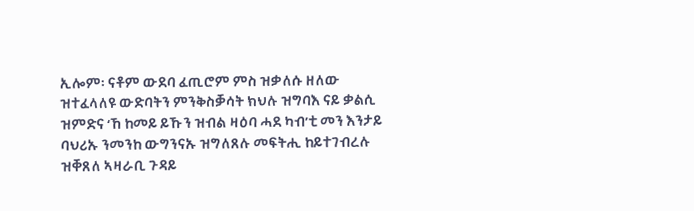ኢሎም፡ ናቶም ውደባ ፈጢሮም ምስ ዝቃለሱ ዘለው ዝተፈላለዩ ውድባትን ምንቅስቓሳት ክህሉ ዝግባእ ናይ ቃልሲ ዝምድና ‘ኸ ከመይ ይኹን ዝብል ዛዕባ ሓደ ካብ’ቲ መን እንታይ ባህሪኡ ንመንከ ውግንናኡ ዝግለጸሉ መፍትሒ ከይተገብረሉ ዝቐጸለ ኣዛራቢ ጉዳይ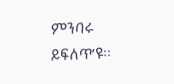ምንባሩ ይፍለጥ’ዩ።